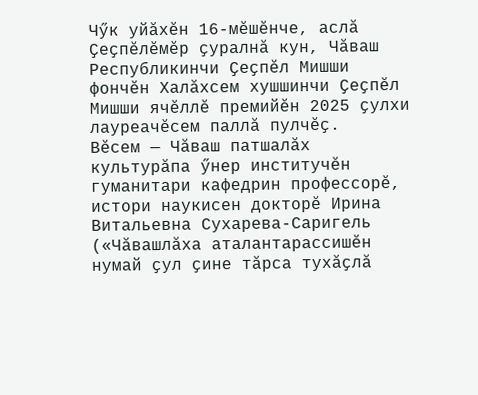Чӳк уйӑхӗн 16-мӗшӗнче, аслӑ Ҫеҫпӗлӗмӗр ҫуралнӑ кун, Чӑваш Республикинчи Ҫеҫпӗл Мишши фончӗн Халӑхсем хушшинчи Ҫеҫпӗл Мишши ячӗллӗ премийӗн 2025 ҫулхи лауреачӗсем паллӑ пулчӗҫ.
Вӗсем — Чӑваш патшалӑх культурӑпа ӳнер институчӗн гуманитари кафедрин профессорӗ, истори наукисен докторӗ Ирина Витальевна Сухарева-Саригель («Чӑвашлӑха аталантарассишӗн нумай ҫул ҫине тӑрса тухӑҫлӑ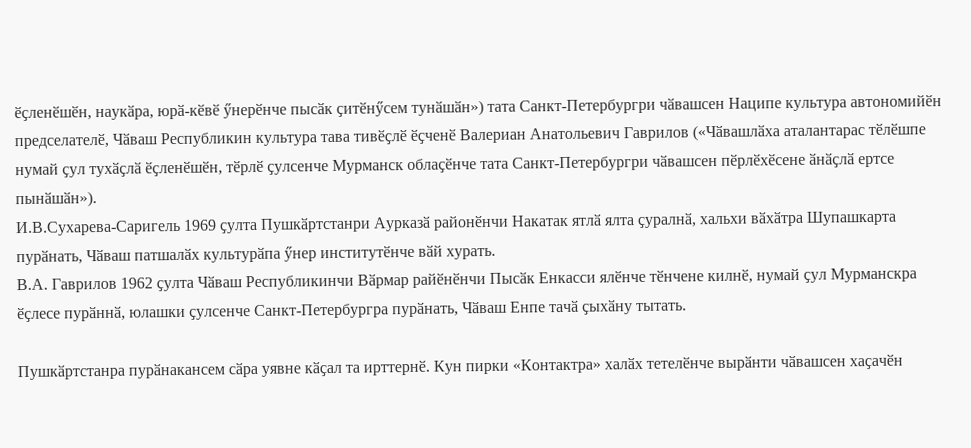ӗҫленӗшӗн, наукӑра, юрӑ-кӗвӗ ӳнерӗнче пысӑк ҫитӗнӳсем тунӑшӑн») тата Санкт-Петербургри чӑвашсен Наципе культура автономийӗн предселателӗ, Чӑваш Республикин культура тава тивӗҫлӗ ӗҫченӗ Валериан Анатольевич Гаврилов («Чӑвашлӑха аталантарас тӗлӗшпе нумай ҫул тухӑҫлӑ ӗҫленӗшӗн, тӗрлӗ ҫулсенче Мурманск облаҫӗнче тата Санкт-Петербургри чӑвашсен пӗрлӗхӗсене ӑнӑҫлӑ ертсе пынӑшӑн»).
И.В.Сухарева-Саригель 1969 ҫулта Пушкӑртстанри Аурказӑ районӗнчи Накатак ятлӑ ялта ҫуралнӑ, хальхи вӑхӑтра Шупашкарта пурӑнать, Чӑваш патшалӑх культурӑпа ӳнер институтӗнче вӑй хурать.
В.А. Гаврилов 1962 ҫулта Чӑваш Республикинчи Вӑрмар райӗнӗнчи Пысӑк Енкасси ялӗнче тӗнчене килнӗ, нумай ҫул Мурманскра ӗҫлесе пурӑннӑ, юлашки ҫулсенче Санкт-Петербургра пурӑнать, Чӑваш Енпе тачӑ ҫыхӑну тытать.

Пушкӑртстанра пурӑнакансем сӑра уявне кӑҫал та ирттернӗ. Кун пирки «Контактра» халӑх тетелӗнче вырӑнти чӑвашсен хаҫачӗн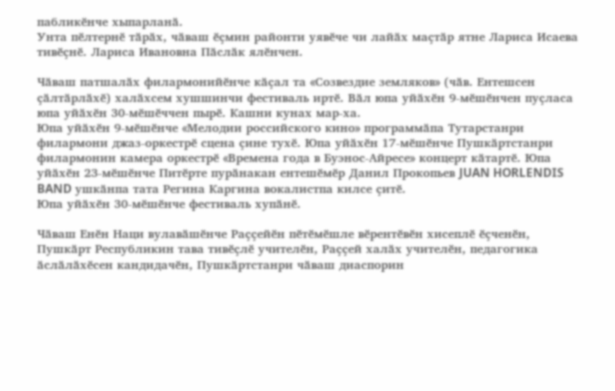пабликӗнче хыпарланӑ.
Унта пӗлтернӗ тӑрӑх, чӑваш ӗҫмин районти уявӗче чи лайӑх маҫтӑр ятне Лариса Исаева тивӗҫнӗ. Лариса Ивановна Пӑслӑк ялӗнчен.

Чӑваш патшалӑх филармонийӗнче кӑҫал та «Созвездие земляков» (чӑв. Ентешсен ҫӑлтӑрлӑхӗ) халӑхсем хушшинчи фестиваль иртӗ. Вӑл юпа уйӑхӗн 9-мӗшӗнчен пуҫласа юпа уйӑхӗн 30-мӗшӗччен пырӗ. Кашни кунах мар-ха.
Юпа уйӑхӗн 9-мӗшӗнче «Мелодии российского кино» программӑпа Тутарстанри филармони джаз-оркестрӗ сцена ҫине тухӗ. Юпа уйӑхӗн 17-мӗшӗнче Пушкӑртстанри филармонин камера оркестрӗ «Времена года в Буэнос-Айресе» концерт кӑтартӗ. Юпа уйӑхӗн 23-мӗшӗнче Питӗрте пурӑнакан ентешӗмӗр Данил Прокопьев JUAN HORLENDIS BAND ушкӑнпа тата Регина Каргина вокалистпа килсе ҫитӗ.
Юпа уйӑхӗн 30-мӗшӗнче фестиваль хупӑнӗ.

Чӑваш Енӗн Наци вулавӑшӗнче Раҫҫейӗн пӗтӗмӗшле вӗрентӗвӗн хисеплӗ ӗҫченӗн, Пушкӑрт Республикин тава тивӗҫлӗ учителӗн, Раҫҫей халӑх учителӗн, педагогика ӑслӑлӑхӗсен кандидачӗн, Пушкӑртстанри чӑваш диаспорин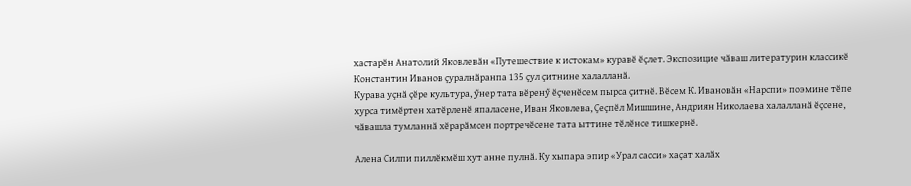хастарӗн Анатолий Яковлевӑн «Путешествие к истокам» куравӗ ӗҫлет. Экспозицие чӑваш литературин классикӗ Константин Иванов ҫуралнӑранпа 135 ҫул ҫитнине халалланӑ.
Курава уҫнӑ ҫӗре культура, ӳнер тата вӗренӳ ӗҫченӗсем пырса ҫитнӗ. Вӗсем К. Ивановӑн «Нарспи» поэмине тӗпе хурса тимӗртен хатӗрленӗ япаласене, Иван Яковлева, Ҫеҫпӗл Мишшине, Андриян Николаева халалланӑ ӗҫсене, чӑвашла тумланнӑ хӗрарӑмсен портречӗсене тата ыттине тӗлӗнсе тишкернӗ.

Алена Силпи пиллӗкмӗш хут анне пулнӑ. Ку хыпара эпир «Урал сасси» хаҫат халӑх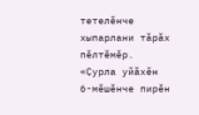тетелӗнче хыпарлани тӑрӑх пӗлтӗмӗр.
«Ҫурла уйӑхӗн 6-мӗшӗнче пирӗн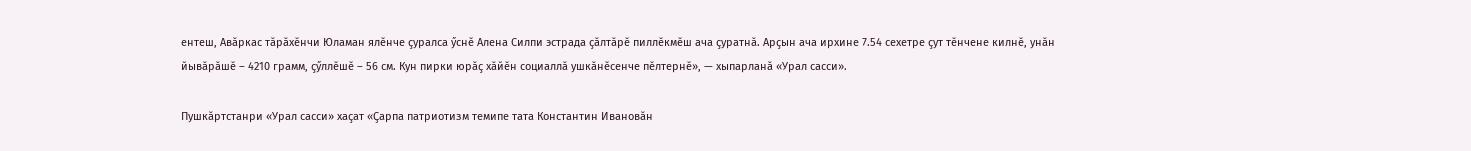ентеш, Авӑркас тӑрӑхӗнчи Юламан ялӗнче ҫуралса ӳснӗ Алена Силпи эстрада ҫӑлтӑрӗ пиллӗкмӗш ача ҫуратнӑ. Арҫын ача ирхине 7.54 сехетре ҫут тӗнчене килнӗ, унӑн йывӑрӑшӗ – 4210 грамм, ҫӳллӗшӗ – 56 см. Кун пирки юрӑҫ хӑйӗн социаллӑ ушкӑнӗсенче пӗлтернӗ», — хыпарланӑ «Урал сасси».

Пушкӑртстанри «Урал сасси» хаҫат «Ҫарпа патриотизм темипе тата Константин Ивановӑн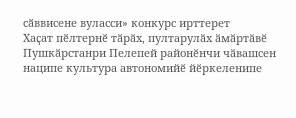сӑввисене вуласси» конкурс ирттерет
Хаҫат пӗлтернӗ тӑрӑх, пултарулӑх ӑмӑртӑвӗ Пушкӑрстанри Пелепей районӗнчи чӑвашсен наципе культура автономийӗ йӗркеленипе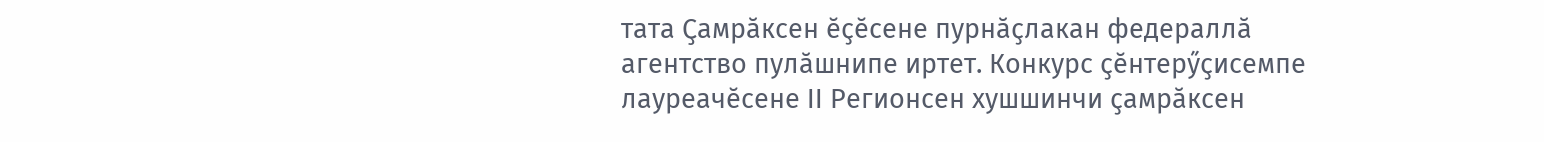тата Ҫамрӑксен ӗҫӗсене пурнӑҫлакан федераллӑ агентство пулӑшнипе иртет. Конкурс ҫӗнтерӳҫисемпе лауреачӗсене II Регионсен хушшинчи ҫамрӑксен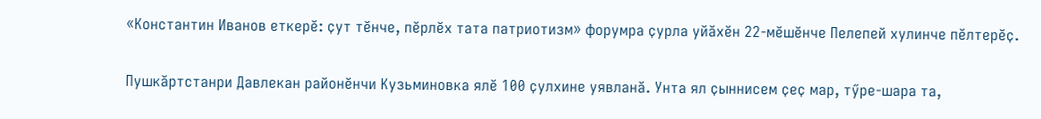«Константин Иванов еткерӗ: ҫут тӗнче, пӗрлӗх тата патриотизм» форумра ҫурла уйӑхӗн 22-мӗшӗнче Пелепей хулинче пӗлтерӗҫ.

Пушкӑртстанри Давлекан районӗнчи Кузьминовка ялӗ 100 ҫулхине уявланӑ. Унта ял ҫыннисем ҫеҫ мар, тӳре-шара та,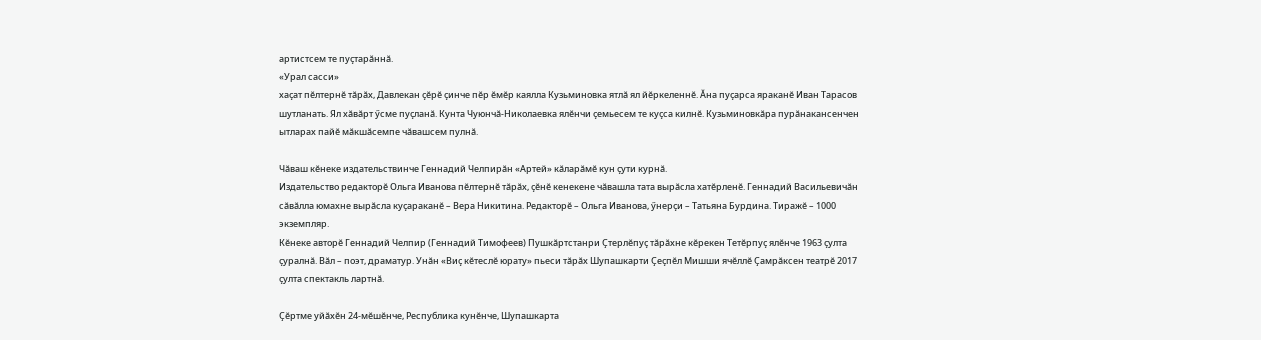артистсем те пуҫтарӑннӑ.
«Урал сасси»
хаҫат пӗлтернӗ тӑрӑх, Давлекан ҫӗрӗ ҫинче пӗр ӗмӗр каялла Кузьминовка ятлӑ ял йӗркеленнӗ. Ӑна пуҫарса яраканӗ Иван Тарасов шутланать. Ял хӑвӑрт ӳсме пуҫланӑ. Кунта Чуюнчӑ-Николаевка ялӗнчи ҫемьесем те куҫса килнӗ. Кузьминовкӑра пурӑнакансенчен ытларах пайӗ мӑкшӑсемпе чӑвашсем пулнӑ.

Чӑваш кӗнеке издательствинче Геннадий Челпирӑн «Артей» кӑларӑмӗ кун ҫути курнӑ.
Издательство редакторӗ Ольга Иванова пӗлтернӗ тӑрӑх, ҫӗнӗ кенекене чӑвашла тата вырӑсла хатӗрленӗ. Геннадий Васильевичӑн сӑвӑлла юмахне вырӑсла куҫараканӗ – Вера Никитина. Редакторӗ – Ольга Иванова, ӳнерҫи – Татьяна Бурдина. Тиражӗ – 1000 экземпляр.
Кӗнеке авторӗ Геннадий Челпир (Геннадий Тимофеев) Пушкӑртстанри Ҫтерлӗпуҫ тӑрӑхне кӗрекен Тетӗрпуҫ ялӗнче 1963 ҫулта ҫуралнӑ. Вӑл – поэт, драматур. Унӑн «Виҫ кӗтеслӗ юрату» пьеси тӑрӑх Шупашкарти Ҫеҫпӗл Мишши ячӗллӗ Ҫамрӑксен театрӗ 2017 ҫулта спектакль лартнӑ.

Ҫӗртме уйӑхӗн 24-мӗшӗнче, Республика кунӗнче, Шупашкарта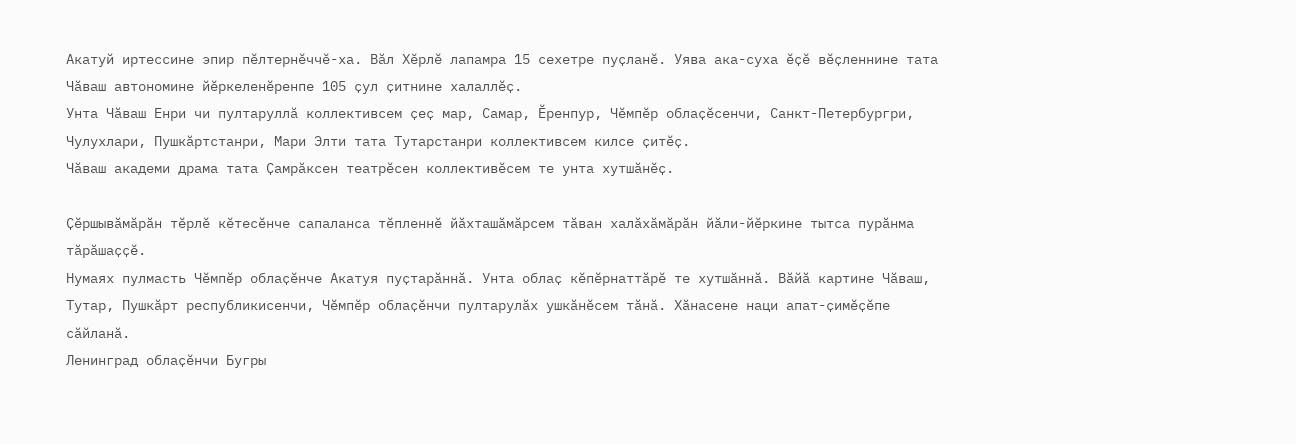Акатуй иртессине эпир пӗлтернӗччӗ-ха. Вӑл Хӗрлӗ лапамра 15 сехетре пуҫланӗ. Уява ака-суха ӗҫӗ вӗҫленнине тата Чӑваш автономине йӗркеленӗренпе 105 ҫул ҫитнине халаллӗҫ.
Унта Чӑваш Енри чи пултаруллӑ коллективсем ҫеҫ мар, Самар, Ӗренпур, Чӗмпӗр облаҫӗсенчи, Санкт-Петербургри, Чулухлари, Пушкӑртстанри, Мари Элти тата Тутарстанри коллективсем килсе ҫитӗҫ.
Чӑваш академи драма тата Ҫамрӑксен театрӗсен коллективӗсем те унта хутшӑнӗҫ.

Ҫӗршывӑмӑрӑн тӗрлӗ кӗтесӗнче сапаланса тӗпленнӗ йӑхташӑмӑрсем тӑван халӑхӑмӑрӑн йӑли-йӗркине тытса пурӑнма тӑрӑшаҫҫӗ.
Нумаях пулмасть Чӗмпӗр облаҫӗнче Акатуя пуҫтарӑннӑ. Унта облаҫ кӗпӗрнаттӑрӗ те хутшӑннӑ. Вӑйӑ картине Чӑваш, Тутар, Пушкӑрт республикисенчи, Чӗмпӗр облаҫӗнчи пултарулӑх ушкӑнӗсем тӑнӑ. Хӑнасене наци апат-ҫимӗҫӗпе сӑйланӑ.
Ленинград облаҫӗнчи Бугры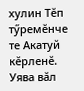хулин Тӗп тӳремӗнче те Акатуй кӗрленӗ. Уява вӑл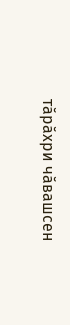тӑрӑхри чӑвашсен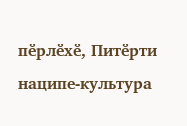пӗрлӗхӗ, Питӗрти наципе-культура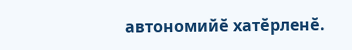автономийӗ хатӗрленӗ.